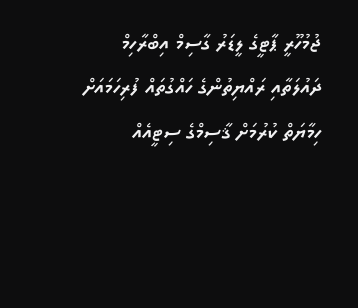ޖުމުހޫރީ ޕާޓީގެ ލީޑަރު ގާސިމް އިބްރާހިމް
ދައުލަތާއި ރައްޔިތުންގެ ހައްގުތައް ފުރިހަމައަށް ހިމާޔަތް ކުރުމަށް ޤާސިމްގެ ސިޓީއެއް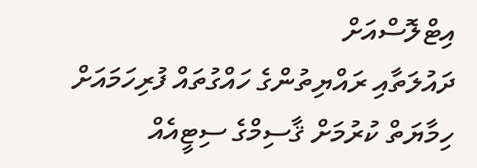އިޓްލޮސްއަށް
ދައުލަތާއި ރައްޔިތުންގެ ހައްގުތައް ފުރިހަމައަށް ހިމާޔަތް ކުރުމަށް ޤާސިމްގެ ސިޓީއެއް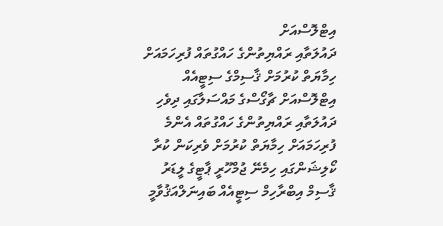އިޓްލޮސްއަށް
ދައުލަތާއި ރައްޔިތުންގެ ހައްގުތައް ފުރިހަމައަށް ހިމާޔަތް ކުރުމަށް ޤާސިމްގެ ސިޓީއެއް އިޓްލޮސްއަށް ޗާގޯސްގެ މައްސަލާގައި ދިވެހި ދައުލަތާއި ރައްޔިތުންގެ ހައްގުތައް އެންމެ ފުރިހަމައަށް ހިމާޔަތް ކުރުމަށް ވެރިކަން ކުރާ ކޯލިޝަންގައި ހިމެނޭ ޖުމްހޫރީ ޕާޓީގެ ލީޑަރު ޤާސިމް އިބްރާހިމް ސިޓީއެއް ބައިނަލްއަޤުވާމީ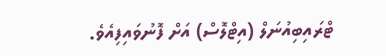ޓްރައިބިއުނަލް (އިޓްލޮސް) އަށް ފޮނުވައިފިއެވެ.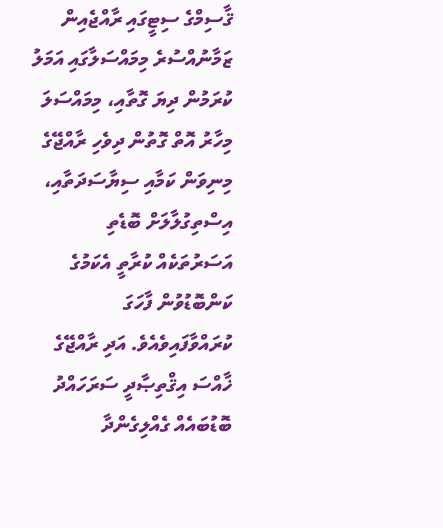ޤާސިމްގެ ސިޓީގައި ރާއްޖެއިން ޒަމާނުއްސުރެ މިމައްސަލާގައި އަމަލު ކުރަމުން ދިޔަ ގޮތާއި، މިމައްސަލަ މިހާރު އޮތް ގޮތުން ދިވެހި ރާއްޖޭގެ މިނިވަން ކަމާއި ސިޔާސަދަތާއި، އިސްތިގުލާލަށް ބޮޑެތި އަސަރުތަކެއް ކުރާތީ އެކަމުގެ ކަންބޮޑުވުން ފާހަގަ ކުރައްވާފައިވެއެވެ. އަދި ރާއްޖޭގެ ޚާއްސަ އިޤްތިޞާދީ ސަރަހައްދު ބޮޑުބައެއް ގެއްލިގެންދާ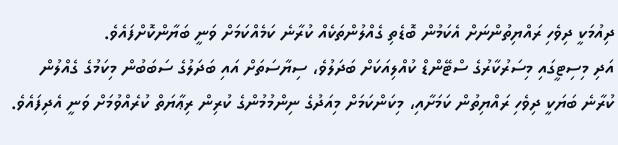ދިއުމަކީ ދިވެހި ރައްޔިތުންނަށް އެކަމުން ބޮޑެތި ގެއްލުންތަކެއް ކުރާނެ ކަމެއްކަމަށް ވަނީ ބަޔާންކޮށްފައެވެ.
އަދި މިސިޓީގައި މިސަރުކާރުގެ ސްޓޭންޑް ކުއްލިއަކަށް ބަދަލުވެ، ސިޔާސަތަށް އައި ބަދަލުގެ ސަބަބުން މިކަމުގެ ގެއްލުން ކުރާނެ ބަޔަކީ ދިވެހި ރައްޔިތުން ކަމަށާއި، މިކަންކަމަށް މިއަދުގެ ނިންމުމުންގެ ކުރިން ރިޢާޔަތް ކުރެއްވުމަށް ވަނީ އެދިފައެވެ.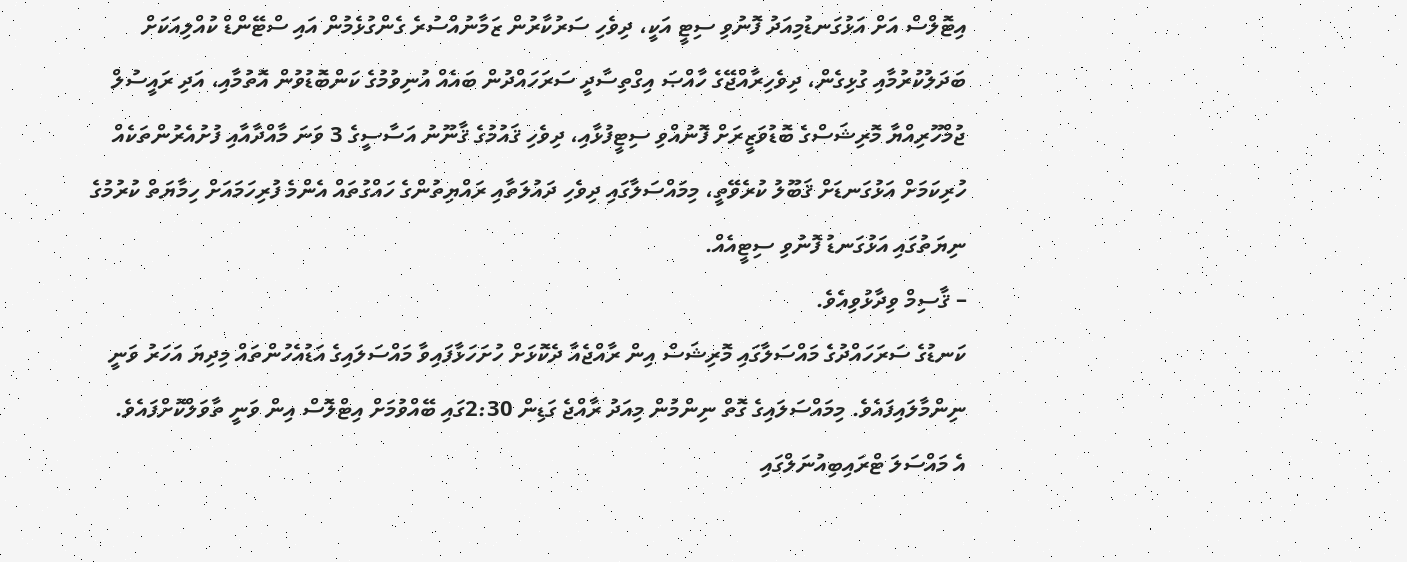އިޓޮލްސް އަށް އަޅުގަނޑުމިއަދު ފޮނުވި ސިޓީ އަކީ، ދިވެހި ސަރުކާރުން ޒަމާނުއްސުރެ ގެންގުޅެމުން އައި ސްޓޭންޑް ކުއްލިއަކަށް ބަދަލުކުރުމާއި ގުޅިގެން، ދިވެހިރާއްޖޭގެ ހާއްޞަ އިގްތިސާދީ ސަރަހައްދުން ބައެއް އުނިވުމުގެ ކަންބޮޑުވުން އޮތުމާއި، އަދި ރައީސުލް ޖުމްހޫރިއްޔާ މޮރިޝަސްގެ ބޮޑުވަޒީރަށް ފޮނުއްވި ސިޓީފުޅާއި، ދިވެހި ޤައުމުގެ ޤާނޫނު އަސާސީގެ 3 ވަނަ މާއްދާއާއި ފުށުއެރުންތަކެއް ހުރިކަމަށް އަޅުގަނޑަށް ޤަބޫލު ކުރެވޭތީ، މިމައްސަލާގައި ދިވެހި ދައުލަތާއި ރައްޔިތުންގެ ހައްގުތައް އެންމެ ފުރިހަމައަށް ހިމާޔަތް ކުރުމުގެ ނިޔަތުގައި އަޅުގަނޑު ފޮނުވި ސިޓީއެއް.
– ޤާސިމް ވިދާޅުވިއެވެ.
ކަނޑުގެ ސަރަހައްދުގެ މައްސަލާގައި މޮރިޝަސް އިން ރާއްޖެއާ ދެކޮޅަށް ހުށަހަޅާފައިވާ މައްސަލައިގެ އަޑުއެހުންތައް މިދިޔަ އަހަރު ވަނީ ނިންމާލައިފައެވެ. މިމައްސަލައިގެ ގޮތް ނިންމުން މިއަދު ރާއްޖެ ގަޑިން 2:30ގައި ބޭއްވުމަށް އިޓްލޮސް އިން ވަނީ ތާވަލްކޮށްފައެވެ.
އެ މައްސަލަ ޓްރައިބިއުނަލްގައި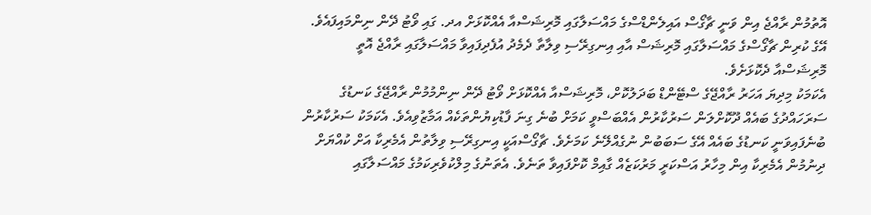އޮތުމުން ރާއްޖެ އިން ވަނީ ޗާގޯސް އައިލެންޑްސްގެ މައްސަލާގައި މޮރިޝަސްއާ އެއްކޮޅަށް އދ. ގައި ވޯޓު ދޭން ނިންމައިފައެވެ. އޭގެ ކުރިން ޗާގޯސްގެ މައްސަލާގައި މޮރިޝަސް އާއި އިނގިރޭސި ވިލާތާ ދެމެދު އުފެދިފައިވާ މައްސަލާގައި ރާއްޖެ އޮތީ މޮރިޝަސްއާ ދެކޮޅަށެވެ.
އެކަމަކު މިދިޔަ އަހަރު ރާއްޖޭގެ ސްޓޭންޑް ބަދަލުކޮށް، މޮރިޝަސްއާ އެއްކޮޅަށް ވޯޓު ދޭން ނިންމުމުން ރާއްޖޭގެ ކަނޑުގެ ސަރަހައްދުގެ ބައެއް ދޫކޮށްލަން ސަރުކާރުން އެއްބަސްވީ ކަމަށް ބުނެ ގިނަ ފާޑުކިޔުންތަކެއް އަމާޒުވިއެވެ. އެކަމަކު ސަރުކާރުން ބުނެފައިވަނީ ކަނޑުގެ ބައެއް އޭގެ ސަބަބުން ނުގެއްލޭނެ ކަމަށެވެ. ޗާގޯސްއަކީ އިނގިރޭސި ވިލާތުން އެމެރިކާ އަށް ކުއްޔަށް ދިނުމުން އެމެރިކާ އިން މިހާރު އަސްކަރީ މަރުކަޒެއް ގާއިމް ކޮށްފައިވާ ތަނެވެ. އެތަނުގެ މިލްކުވެރިކަމުގެ މައްސަލާގައި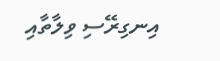އިނގިރޭސި ވިލާތާއި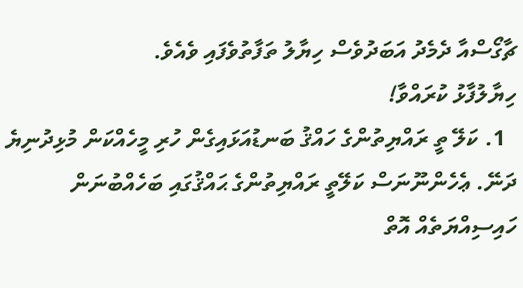ޗާގޯސްއާ ދެމެދު އަބަދުވެސް ހިޔާލު ތަފާތުވެފައި ވެއެވެ.
ހިޔާލުފާޅު ކުރައްވާ!
  1. ކަލޭ ތީ ރައްޔިތުންގެ ހައްޤު ބަނޑުއަޅައިގެން ހުރި މީހެއްކަން މުޅިދުނިޔެ ދަނޭ. ޢެހެންނޫނަސް ކަލޭތީ ރައްޔިތުންގެ ޙައްޤުގައި ބަހެއްބުނަން ހައިސިއްޔަތެއް އޮތް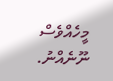މީހެއްވެސް ނޫނެއްނު.